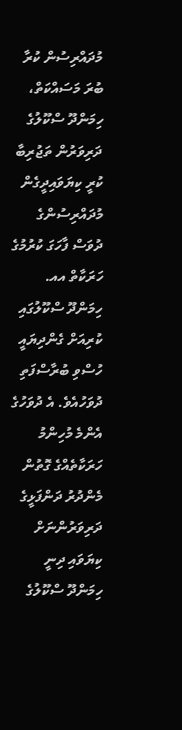މުދައްރިސުން ކުރާ ބުރަ މަސައްކަތް، ހިމަންދޫ ސްކޫލުގެ ދަރިވަރުން ތަޖުރިބާ ކުރީ ކިޔަވައިދީގެން
މުދައްރިސުންގެ ދުވަސް ފާހަގަ ކުރުމުގެ ހަރަކާތް އއ. ހިމަންދޫ ސްކޫލުގައި ކުރިއަށް ގެންދިޔައީ ހުސްވި ބުރާސްފަތި ދުވަހުއެވެ. އެ ދުވަހުގެ އެންމެ މުހިންމު ހަރަކާތެއްގެ ގޮތުން މެންދުރު ދަންފަޅީގެ ދަރިވަރުންނަށް ކިޔަވައި ދިނީ ހިމަންދޫ ސްކޫލުގެ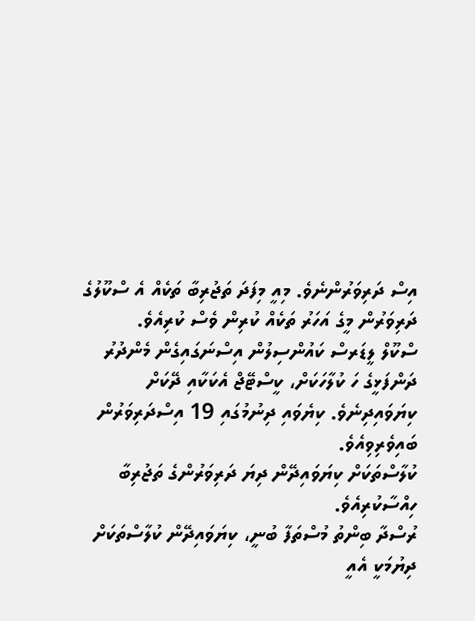އިސް ދަރިވަރުންނެވެ. މިއީ މިފަދަ ތަޖުރިބާ ތަކެއް އެ ސްކޫލުގެ ދަރިވަރުން މީގެ އަހަރު ތަކެއް ކުރިން ވެސް ކުރިއެވެ.
ސްކޫލް ލީޑަރސް ކައުންސިލުން އިސްނަގައިގެން މެންދުރު ދަންފަޅީގެ ހަ ކުލާހަކަށް، ކީސްޓޭޖް އެކަކާއި ދޭކަށް ކިޔަވައިދިނެވެ. ކިޔެވައި ދިނުމުގައި 19 އިސްދަރިވަރުން ބައިވެރިވިއެވެ.
ކުލާސްތަކަށް ކިޔަވައިދޭން ދިޔަ ދަރިވަރުންގެ ތަޖުރިބާ ހިއްސާކުރިއެވެ.
ރުސްދާ ބިންތު މުސްތަފާ ބުނީ، ކިޔަވައިދޭން ކުލާސްތަކަށް ދިޔުމަކީ އެއީ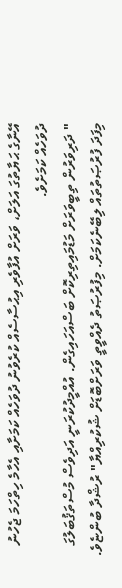އޭނާގެ ޙަޔާތުގަ އަލަށް، ވަރަށް އުފާވެރި އިޙުސާސެއް ކުރެވުނު ދުވަހެއް ކަމަށާއި އެހާމެ ހިތްހަމަ ޖެހުނު ދުވަހެއް ކަމަށެވެ.
" ދަރިވަރުން ތިބީވަރަށް މަޑުމައިތިރިކޮށް ބަސްއަހައިގެން. އުއްމީދުކުރަނީ އަދިވެސް މުސްތަޤުބަލުގަ މިފަދަ ފުރުޞަތުތައް ލިބޭނެކަމަށް. މިފުރުޞަތު ދެއްވީތީ ވަރަށްބޮޑަށް ޝުކުރިއްޔާ" ރުޝްދާ ބުންޏެވެ.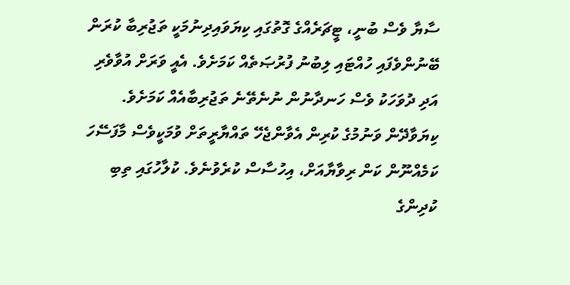ސާޔާ ވެސް ބުނީ، ޓީޗަރެއްގެ ގޮތުގައި ކިޔަވައިދިނުމަކީ ތަޖުރިބާ ކުރަން ބޭނުންވެފައި ހުއްޓައި ލިބުނު ފުރުޞަތެއް ކަމަށެވެ. އެއީ ވަރަށް އުވާވެރި އަދި ދުވަހަކު ވެސް ހަނދާނުން ނުނެތޭނެ ތަޖުރިބާއެއް ކަމަށެވެ.
ކިޔަވާދޭން ވަނުމުގެ ކުރިން އެވާންޖެހޭ ތައްޔާރީތަށް ވުމަކީވެސް މާފަސޭހަ ކަމެއްނޫން ކަން ރިވާޔާއަށް، އިހުސާސް ކުރެވުނެވެ. ކުލާހުގައި ތިބި ކުދިންގެ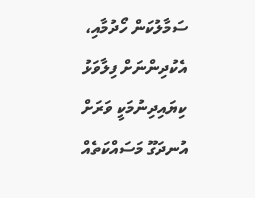ސަމާލުކަން ހޯދުމާއި، އެކުދިންނަށް ފިލާވަޅު ކިޔައިދިނުމަކީ ވަރަށް އުނދަގޫ މަސައްކަތެއް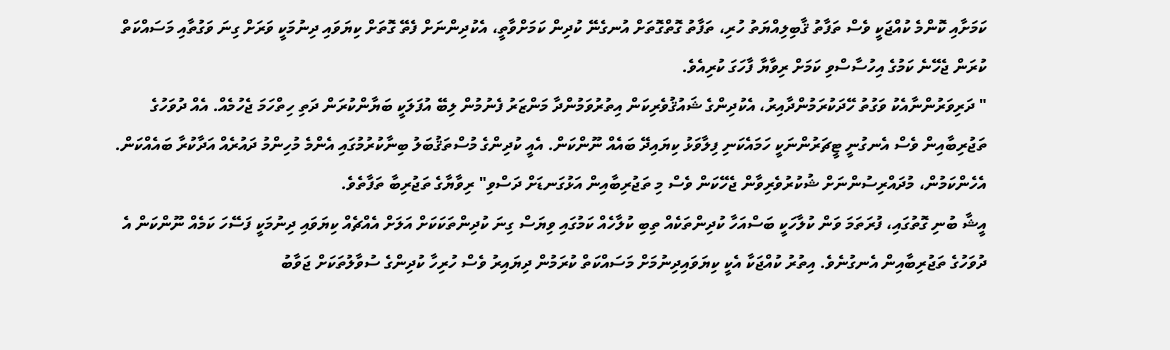ކަމަށާއި ކޮންމެ ކުއްޖަކީ ވެސް ތަފާތު ޤާބިލިއްޔަތު ހުރި، ތަފާތު ގޮތްގޮތަށް އުނގެނޭ ކުދިން ކަމަށްވާތީ، އެކުދިންނަށް ފެތޭ ގޮތަށް ކިޔަވައި ދިނުމަކީ ވަރަށް ގިނަ ވަގުތާއި މަސައްކަތް ކުރަން ޖެހޭނެ ކަމުގެ އިހުސާސްވި ކަމަށް ރިވާޔާ ފާހަގަ ކުރިއެވެ.
" ދަރިވަރުންނާއެކު ވަގުތު ހޭދަކުރަމުންދާއިރު، އެކުދިންގެ ޝައުޤުވެރިކަން އިތުރުވަމުންދާ މަންޒަރު ފެނުމުން ލިބޭ އުފަލަކީ ބަޔާންކުރަން ދަތި ހިތްހަމަ ޖެހުމެއް. އެއް ދުވަހުގެ ތަޖުރިބާއިން ވެސް އެނގުނީ ޓީޗަރުންނަކީ ހަމައެކަނި ފިލާވަޅު ކިޔައިދޭ ބައެއް ނޫންކަން. އެއީ ކުދިންގެ މުސްތަޤުބަލު ބިނާކުރުމުގައި އެންމެ މުހިންމު ދައުރެއް އަދާކުރާ ބައެއްކަން. އެހެންކަމުން، މުދައްރިސުންނަށް ޝުކުރުވެރިވާން ޖެހޭކަން ވެސް މި ތަޖުރިބާއިން އަޅުގަނޑަށް ދަސްވި" ރިވާޔާގެ ތަޖުރިބާ ތަފާތެވެ.
އީޝާ ބުނި ގޮތުގައި، ފުރަތަމަ ވަން ކުލާހަކީ ބަސްއަހާ ކުދިންތަކެއް ތިބި ކުލާހެއް ކަމުގައި ވިޔަސް ގިނަ ކުދިންތަކަކަށް އަލަށް އެއްޗެއް ކިޔަވައި ދިނުމަކީ ފަސޭހަ ކަމެއް ނޫންކަން އެ ދުވަހުގެ ތަޖުރިބާއިން އެނގުނެވެ. އިތުރު ކުއްޖަކާ އެކީ ކިޔަވައިދިނުމަށް މަސައްކަތް ކުރަމުން ދިޔައިރު ވެސް ހުރިހާ ކުދިންގެ ސުވާލުތަކަށް ޖަވާބު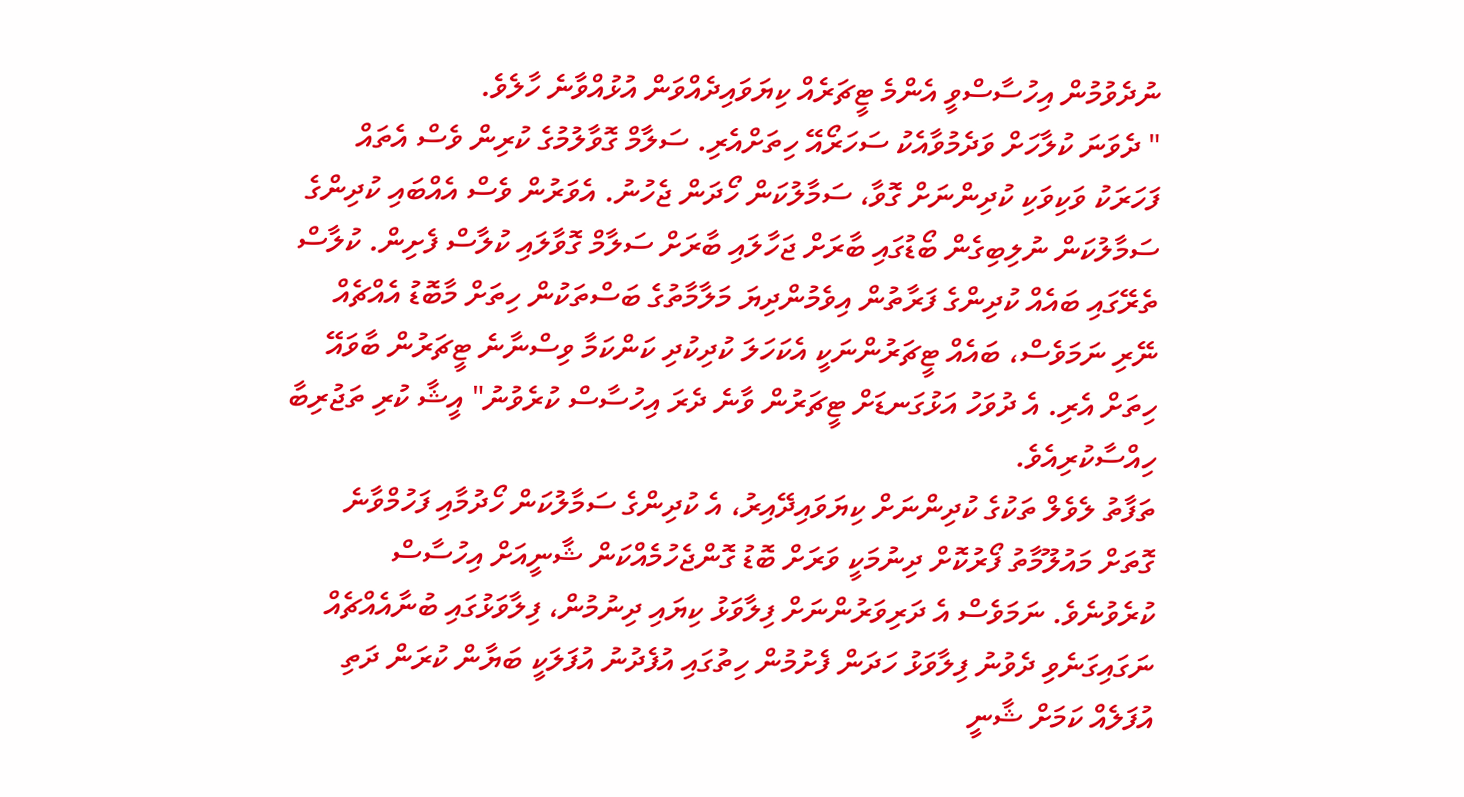ނުދެވުމުން އިހުސާސްވީ އެންމެ ޓީޗަރެއް ކިޔަވައިދެއްވަން އުޅުއްވާނެ ހާލެވެ.
" ދެވަނަ ކުލާހަށް ވަދެމުވާއެކު ސަހަރޯއޭ ހިތަށްއެރި. ސަލާމް ގޮވާލުމުގެ ކުރިން ވެސް އެތައް ފަހަރަކު ވަކިވަކި ކުދިންނަށް ގޮވާ، ސަމާލުކަން ހޯދަން ޖެހުނު. އެވަރުން ވެސް އެއްބައި ކުދިންގެ ސަމާލުކަން ނުލިބިގެން ބޯޑުގައި ބާރަށް ޖަހާލައި ބާރަށް ސަލާމް ގޮވާލައި ކުލާސް ފެށިން. ކުލާސް ތެރޭގައި ބައެއް ކުދިންގެ ފަރާތުން އިވެމުންދިޔަ މަލާމާތުގެ ބަސްތަކުން ހިތަށް މާބޮޑު އެއްޗެއް ނޭރި ނަމަވެސް، ބައެއް ޓީޗަރުންނަކީ އެކަހަލަ ކުދިކުދި ކަންކަމާ ވިސްނާނެ ޓީޗަރުން ބާވައޭ ހިތަށް އެރި. އެ ދުވަހު އަޅުގަނޑަށް ޓީޗަރުން ވާނެ ދެރަ އިހުސާސް ކުރެވުނު" އީޝާ ކުރި ތަޖުރިބާ ހިއްސާކުރިއެވެ.
ތަފާތު ލެވެލް ތަކުގެ ކުދިންނަށް ކިޔަވައިދޭއިރު، އެ ކުދިންގެ ސަމާލުކަން ހޯދުމާއި ފަހުމްވާނެ ގޮތަށް މައުލޫމާތު ފޯރުކޮށް ދިނުމަކީ ވަރަށް ބޮޑު ގޮންޖެހުމެއްކަން ޝާނީއަށް އިހުސާސް ކުރެވުނެވެ. ނަމަވެސް އެ ދަރިވަރުންނަށް ފިލާވަޅު ކިޔައި ދިނުމުން، ފިލާވަޅުގައި ބުނާއެއްޗެއް ނަގައިގަނެވި ދެވުނު ފިލާވަޅު ހަދަން ފެށުމުން ހިތުގައި އުފެދުނު އުފަލަކީ ބަޔާން ކުރަން ދަތި އުފަލެއް ކަމަށް ޝާނީ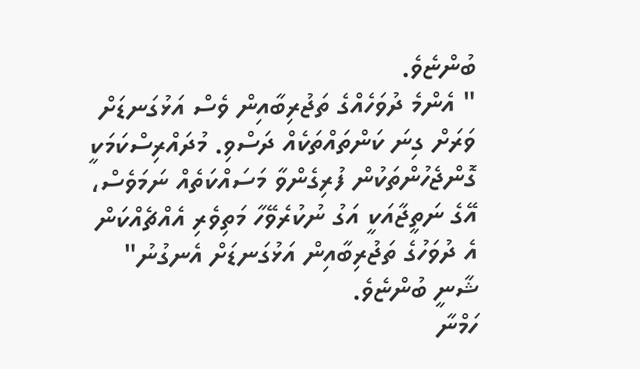ބުންޏެވެ.
" އެންމެ ދުވަހެއްގެ ތަޖުރިބާއިން ވެސް އަޅުގަނޑަށް ވަރަށް ގިނަ ކަންތައްތަކެއް ދަސްވި. މުދައްރިސްކަމަކީ ގޮންޖެހުންތަކުން ފުރިގެންވާ މަސައްކަތެއް ނަމަވެސް، އޭގެ ނަތީޖާއަކީ އަގު ނުކުރެވޭހާ މަތިވެރި އެއްޗެއްކަން އެ ދުވަހުގެ ތަޖުރިބާއިން އަޅުގަނޑަށް އެނގުނު" ޝާނީ ބުންޏެވެ.
ހަމްނާ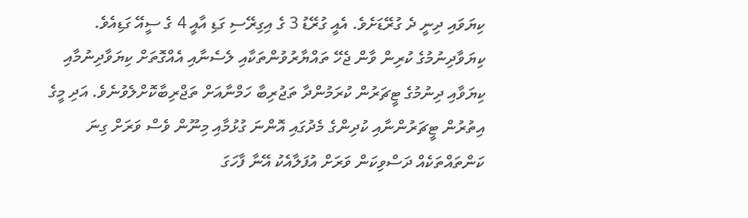ކިޔަވައި ދިނީ ދެ ގުރޭޑަށެވެ. އެއީ ގުރޭޑު 3 ގެ އިގިރޭސި ގަޑި އާއީ 4 ގެ ސީއޭ ގަޑިއެވެ. ކިޔަވާދިނުމުގެ ކުރިން ވާން ޖެހޭ ތައްޔާރުވުންތަކާއި ލެސެނާއި އެއްގޮތަށް ކިޔަވާދިނުމާއި ކިޔަވާއި ދިނުމުގެ ޓީޗަރުން ކުރަމުންދާ ތަޖުރިބާ ހަމްނާއަށް ތަޖްރިބާކޮށްލެވުނެވެ. އަދި މީގެ އިތުރުން ޓީޗަރުންނާއި ކުދިންގެ މެދުގައި އޮންނަ ގުޅުމާއި މިނޫން ވެސް ވަރަށް ގިނަ ކަންތައްތަކެއް ދަސްވިކަން ވަރަށް އުފަލާއެކު އޭނާ ފާހަގަ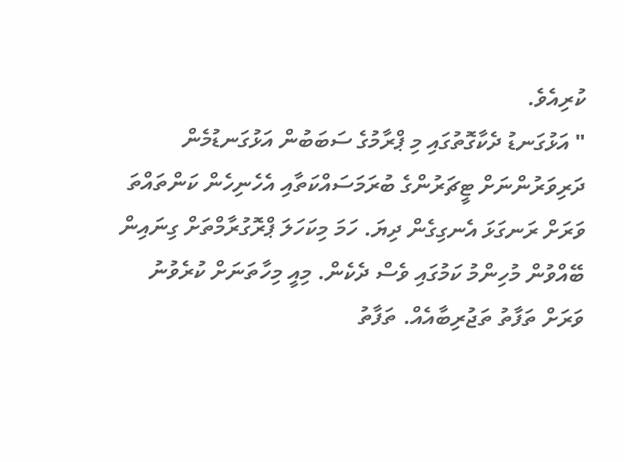ކުރިއެވެ.
" އަޅުގަނޑު ދެކާގޮތުގައި މި ޕްރާމުގެ ސަބަބުން އަޅުގަނޑުމެން ދަރިވަރުންނަށް ޓީޗަރުންގެ ބުރަމަސައްކަތާއި އެހެނިހެން ކަންތައްތަ ވަރަށް ރަނގަޅަ އެނގިގެން ދިޔަ. ހަމަ މިކަހަލަ ޕްރޮގުރާމްތަށް ގިނައިން ބޭއްވުން މުހިންމު ކަމުގައި ވެސް ދެކެން. މިއީ މިހާތަނަށް ކުރެވުނު ވަރަށް ތަފާތު ތަޖުރިބާއެއް. ތަފާތު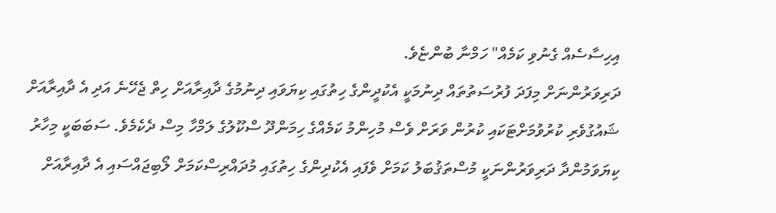އިހިސާސެއް ގެނުވި ކަމެއް" ހަމްނާ ބުންޏެވެ.
ދަރިވަރުންނަށް މިފަދަ ފުރުސަތުތައް ދިނުމަކީ އެކުދީންގެ ހިތުގައި ކިޔަވައި ދިނުމުގެ ދާއިރާއަށް ހިތް ޖެހޭނެ އަދި އެ ދާއިރާއަށް ޝައުގުވެރި ކުރުވުމަށްޓަކައި ކުރުން ވަރަށް ވެސް މުހިންމު ކަމެއްގެ ހިމަންދޫ ސްކޫލުގެ ލަމްހާ މިސް ދެކެމެވެ. ސަބަބަކީ މިހާރު ކިޔަވަމުންދާ ދަރިވަރުންނަކީ މުސްތަޤުބަލު ކަމަށް ވެފައި އެކުދިންގެ ހިތުގައި މުދައްރިސްކަމަށް ލޯބިޖައްސައި އެ ދާއިރާއަށް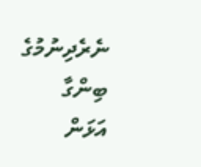ނެރެދިނުމުގެ ބިންގާ އަޅަން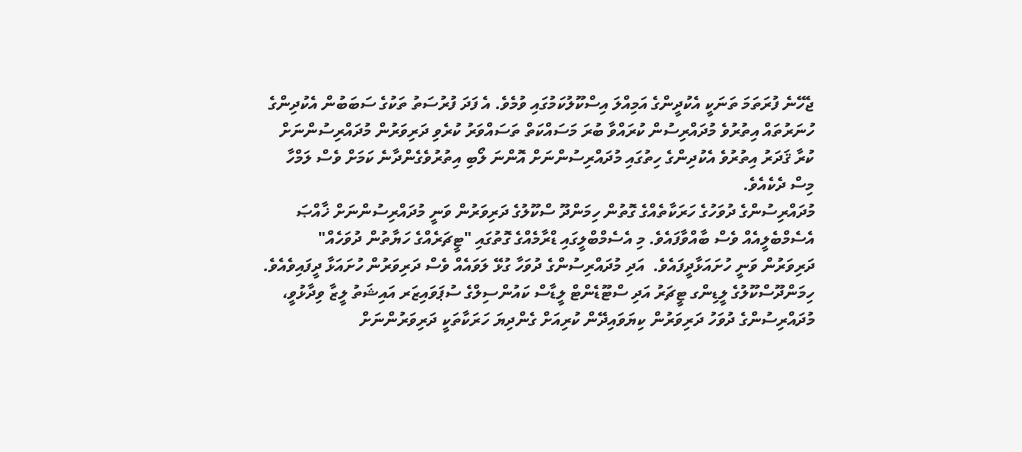ޖެހޭނެ ފުރަތަމަ ތަނަކީ އެކުދީންގެ އަމިއްލަ އިސްކޫލުކަމުގައި ވުމެވެ. އެ ފަދަ ފުރުސަތު ތަކުގެ ސަބަބުން އެކުދިންގެ ހުނަރުތައް އިތުރުވެ މުދައްރިސުން ކުރައްވާ ބުރަ މަސައްކަތް ތަސައްވަރު ކުރެވި ދަރިވަރުން މުދައްރިސުންނަށް ކުރާ ޤަދަރު އިތުރުވެ އެކުދިންގެ ހިތުގައި މުދައްރިސުންނަށް އޮންނަ ލޯބި އިތުރުވެގެންދާނެ ކަމަށް ވެސް ލަމްހާ މިސް ދެކެއެވެ.
މުދައްރިސުންގެ ދުވަހުގެ ހަރަކާތެއްގެ ގޮތުން ހިމަންދޫ ސްކޫލުގެ ދަރިވަރުން ވަނީ މުދައްރިސުންނަށް ޚާއްޞަ އެސެމްބެލީއެއް ވެސް ބާއްވާފައެވެ. މި އެސެމްބްލީގައި ޑްރާމެއްގެ ގޮތުގައި "ޓީޗަރެއްގެ ހަޔާތުން ދުވަހެއް" ދަރިވަރުން ވަނީ ހުށައަޅާދީފައެވެ.  އަދި މުދައްރިސުންގެ ދުވަހާ ގުޅޭ ލަވައެއް ވެސް ދަރިވަރުން ހުށައަޅާ ދީފައިވެއެވެ.
ހިމަންދޫސްކޫލުގެ ލީޑިންގ ޓީޗަރު އަދި ސްޓޫޑެންޓް ލީޑާސް ކައުންސިލްގެ ސުޕަވައިޒަރ އައިޝަތު ލީޒާ ވިދާޅުވީ، މުދައްރިސުންގެ ދުވަހު ދަރިވަރުން ކިޔަވައިދޭން ކުރިއަށް ގެންދިޔަ ހަރަކާތަކީ ދަރިވަރުންނަށް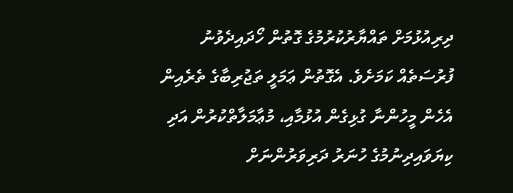ދިރިއުޅުމަށް ތައްޔާރުކުރުމުގެ ގޮތުން ހޯދައިދެވުނު ފުރުސަތެއް ކަމަށެވެ. އެގޮތުން ޢަމަލީ ތަޖުރިބާގެ ތެރެއިން އެހެން މީހުންނާ ގުޅިގެން އުޅުމާއި، މުޢާމަލާތްކުރުން އަދި ކިޔަވައިދިނުމުގެ ހުނަރު ދަރިވަރުންނަށް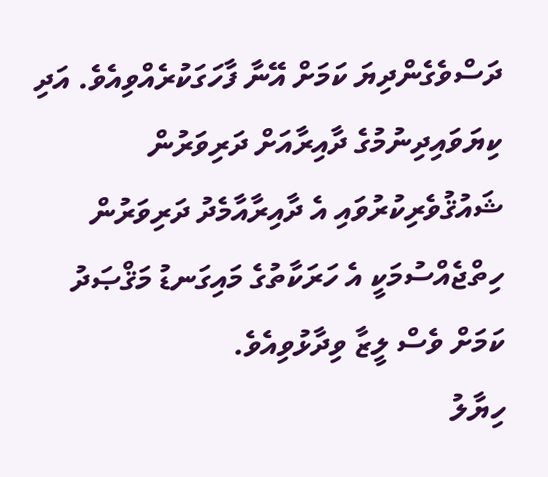ދަސްވެގެންދިޔަ ކަމަށް އޭނާ ފާހަގަކުރެއްވިއެވެ. އަދި ކިޔަވައިދިނުމުގެ ދާއިރާއަށް ދަރިވަރުން ޝައުޤުވެރިކުރުވައި އެ ދާއިރާއާމެދު ދަރިވަރުން ހިތްޖެއްސުމަކީ އެ ހަރަކާތުގެ މައިގަނޑު މަޤްޞަދު ކަމަށް ވެސް ލީޒާ ވިދާޅުވިއެވެ.
ހިޔާލު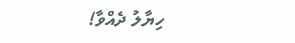ހިޔާލު ދެއްވާ!